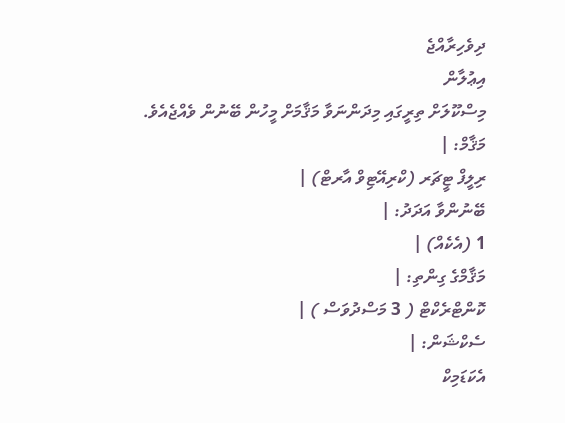ދިވެހިރާއްޖެ
އިޢުލާން
މިސްކޫލަށް ތިރީގައި މިދަންނަވާ މަޤާމަށް މީހުން ބޭނުން ވެއްޖެއެވެ.
މަޤާމް: |
ރިލީފް ޓީޗަރ (ކްރިއޭޓިވް އާރޓް) |
ބޭނުންވާ އަދަދު: |
1 (އެކެއް) |
މަޤާމްގެ ގިންތި: |
ކޮންޓްރެކްޓް ( 3 މަސްދުވަސް ) |
ސެކްޝަން: |
އެކަޑަމިކް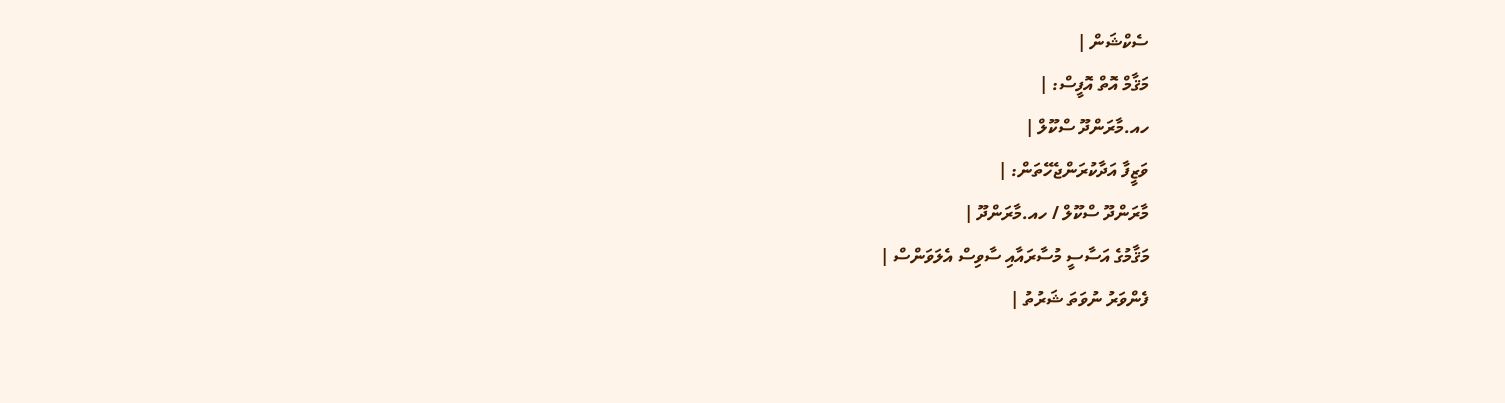ސެކްޝަން |
މަޤާމް އޮތް އޮފީސް: |
ހއ.މާރަންދޫ ސްކޫލް |
ވަޒީފާ އަދާކުރަންޖެހޭތަން: |
މާރަންދޫ ސްކޫލް / ހއ.މާރަންދޫ |
މަޤާމުގެ އަސާސީ މުސާރައާއި ސާވިސް އެލަވަންސް |
ފެންވަރު ނުވަތަ ޝަރުތު |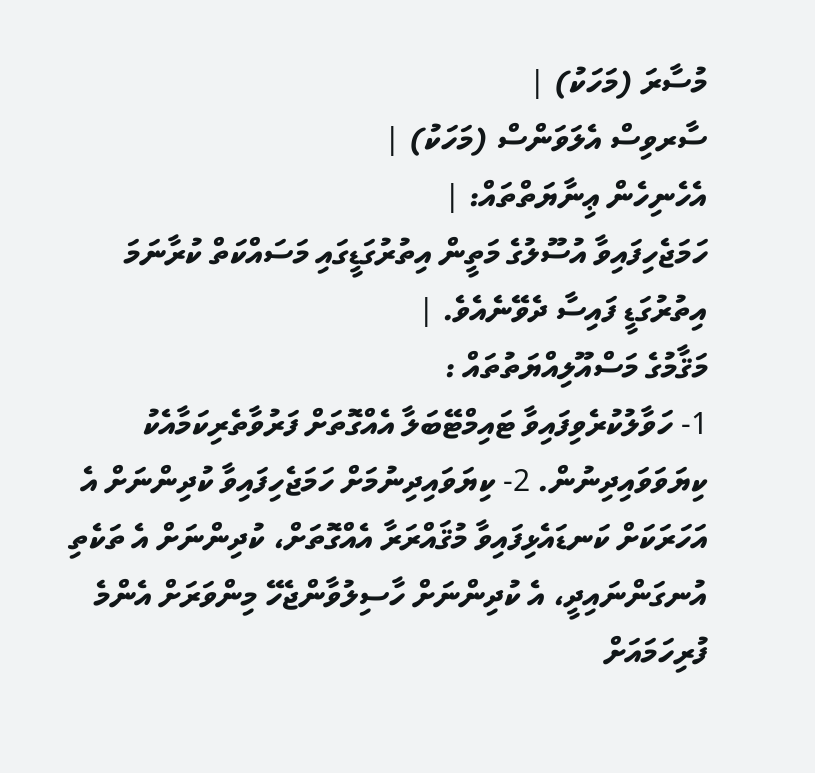މުސާރަ (މަހަކު) |
ސާރވިސް އެލަވަންސް (މަހަކު) |
އެހެނިހެން ޢިނާޔަތްތައް: |
ހަމަޖެހިފައިވާ އުސޫލުގެ މަތީން އިތުރުގަޑީގައި މަސައްކަތް ކުރާނަމަ އިތުރުގަޑީ ފައިސާ ދެވޭނެއެވެ. |
މަޤާމުގެ މަސްއޫލިއްޔަތުތައް :
1- ހަވާލުކުރެވިފައިވާ ޓައިމްޓޭބަލާ އެއްގޮތަށް ފަރުވާތެރިކަމާއެކު ކިޔަވަވައިދިނުން. 2- ކިޔަވައިދިނުމަށް ހަމަޖެހިފައިވާ ކުދިންނަށް އެ އަހަރަކަށް ކަނޑައެޅިފައިވާ މުޤައްރަރާ އެއްގޮތަށް، ކުދިންނަށް އެ ތަކެތި އުނގަންނައިދީ، އެ ކުދިންނަށް ހާސިލުވާންޖެހޭ މިންވަރަށް އެންމެ ފުރިހަމައަށް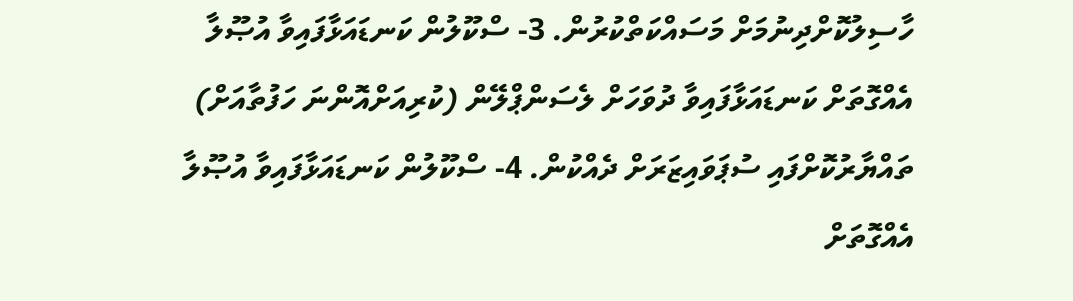ހާސިލުކޮށްދިނުމަށް މަސައްކަތްކުރުން. 3- ސްކޫލުން ކަނޑައަޅާފައިވާ އުޞޫލާ އެއްގޮތަށް ކަނޑައަޅާފައިވާ ދުވަހަށް ލެސަންޕްލޭން (ކުރިއަށްއޮންނަ ހަފުތާއަށް) ތައްޔާރުކޮށްފައި ސުޕަވައިޒަރަށް ދެއްކުން. 4- ސްކޫލުން ކަނޑައަޅާފައިވާ އުޞޫލާ އެއްގޮތަށް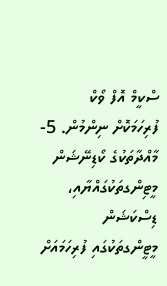ސްކީމް އޮފް ވޯކް ފުރިހަމަކޮށް ނިންމުން. 5- މާއްދާތަކުގެ ކޯޑިނޭޝަން މީޓިންގތަކުގައްޔާއި، ޑިސްކަޝަން މީޓީންގތަކުގައި ފުރިހަމައަށް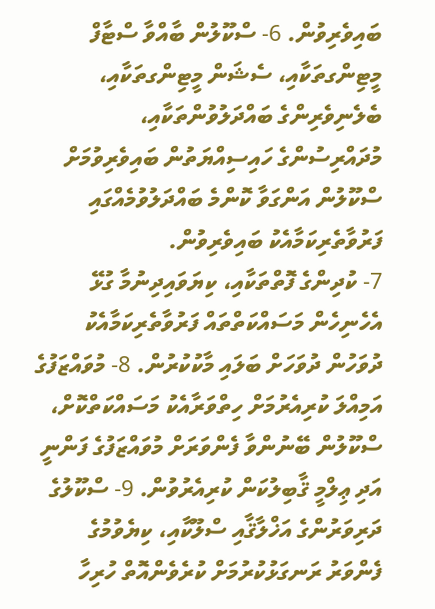ބައިވެރިވުން. 6- ސްކޫލުން ބާއްވާ ސްޓާފް މީޓިންގތަކާއި، ސެޝަން މީޓިންގތަކާއި، ބެލެނިވެރިންގެ ބައްދަލުވުންތަކާއި، މުދައްރިސުންގެ ހައިސިއްޔަތުން ބައިވެރިވުމަށް ސްކޫލުން އަންގަވާ ކޮންމެ ބައްދަލުވުމެއްގައި ފަރުވާތެރިކަމާއެކު ބައިވެރިވުން.
7- ކުދިންގެ ފޮތްތަކާއި، ކިޔަވައިދިނުމާ ގުޅޭ އެހެނިހެން މަސައްކަތްތައް ފަރުވާތެރިކަމާއެކު ދުވަހުން ދުވަހަށް ބަލައި މާކުކުރުން. 8- މުވައްޒަފުގެ އަމިއްލަ ކުރިއެރުމަށް ހިތްވަރާއެކު މަސައްކަތްކޮށް، ސްކޫލުން ބޭނުންވާ ފެންވަރަށް މުވައްޒަފުގެ ފަންނީ އަދި ޢިލްމީ ޤާބިލުކަން ކުރިއެރުވުން. 9- ސްކޫލުގެ ދަރިވަރުންގެ އަޚްލާޤާއި ސްލޫކާއި، ކިޔެވުމުގެ ފެންވަރު ރަނގަޅުކުރުމަށް ކުރެވެންއޮތް ހުރިހާ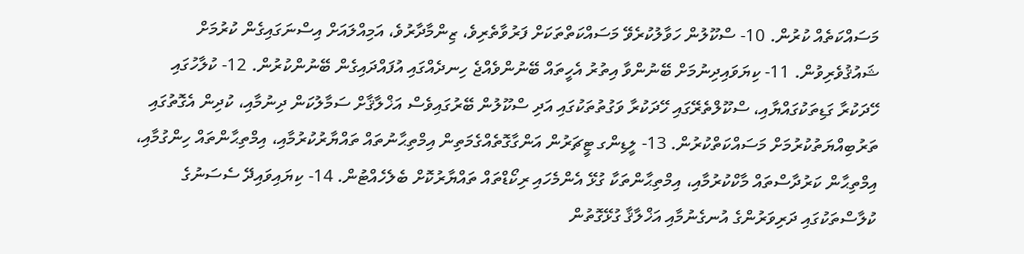މަސައްކަތެއް ކުރުން. 10- ސްކޫލުން ހަވާލުކުރެވޭ މަސައްކަތްތަކަށް ފަރުވާތެރިވެ، ޒިންމާދާރުވެ، އަމިއްލައަށް އިސްނަގައިގެން ކުރުމަށް ޝައުޤުވެރިވުން. 11- ކިޔަވައިދިނުމަށް ބޭނުންވާ އިތުރު އެހީތައް ބޭނުންވެއްޖެ ހިނދެއްގައި އުފައްދައިގެން ބޭނުންކުރުން. 12- ކުލާހުގައި ހޭދަކުރާ ގަޑިތަކުގައްޔާއި، ސްކޫލްތެރޭގައި ހޭދަކުރާ ވަގުތުތަކުގައި އަދި ސްކޫލުން ބޭރުގައިވެސް އަޚްލާޤާށް ސަމާލުކަން ދިނުމާއި، ކުދިން އެގޮތުގައި ތަރުބިއްޔަތުކުރުމަށް މަސައްކަތްކުރުން. 13- ލީޑިންގ ޓީޗަރުން އަންގާގޮތެއްގެމަތިން އިމްތިޙާނުތައް ތައްޔާރުކުރުމާއި، އިމްތިޙާންތައް ހިންގުމާއި، އިމްތިޙާން ކަރުދާސްތައް މާކްކުރުމާއި، އިމްތިޙާންތަކާ ގުޅޭ އެންމެހައި ރިކޯޑްތައް ތައްޔާރުކޮށް ބެލެހެއްޓުން. 14- ކިޔައިވައިދޭ ސެސަނުގެ ކުލާސްތަކުގައި ދަރިވަރުންގެ އުނގެނުމާއި އަޚްލާޤާ ގުޅޭގޮތުން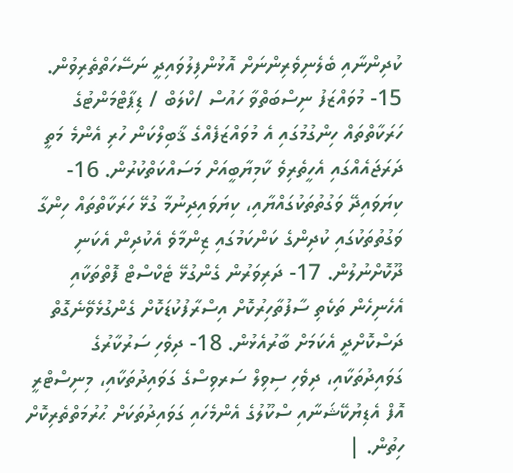ކުދިންނާއި ބެލެނިވެރިންނަށް އޮޅުންފިލުވައިދީ ނަސޭހަތްތެރިވުން. 15- މުވައްޒަފު ނިސްބަތްވާ ހައުސް /ކްލަބް / ޑިޕާޓްމަންޓުގެ ހަރަކާތްތައް ހިންގުމުގައި އެ މުވައްޒަފެއްގެ ޤާބިލްކަން ހުރި އެންމެ މަތީ ދަރަޖައެއްގައި އެހީތެރިވެ ކާމިޔާބީއަށް މަސައްކަތްކުރުން. 16- ކިޔަވައިދޭ ވަގުތުތަކުގައްޔާއި، ކިޔަވައިދިނުމާ ގުޅޭ ހަރަކާތްތައް ހިންގާ ވަގުތުތަކުގައި ކުދިންގެ ކަންކަމުގައި ޒިންމާވެ އެކުދިން އެކަނި ދޫކޮށްނުލުން. 17- ދަރިވަރުން ގެންގުޅޭ ޓެކްސްޓް ފޮތްތަކާއި އެހެނިހެން ތަކެތި ސާފުތާހިރުކޮށް އިސްރާފުކުޑަކޮށް ގެންގުޅެވޭނެގޮތް ދަސްކޮށްދީ އެކަމަށް ބާރުއެޅުން. 18- ދިވެހި ސަރުކާރުގެ ގަވައިދުތަކާއި، ދިވެހި ސިވިލް ސަރވިސްގެ ގަވައިދުތަކާއި، މިނިސްޓްރީ އޮފް އެޑިޔުކޭޝަނާއި ސްކޫލުގެ އެންމެހައި ގަވައިދުތަކަށް ޙުރުމަތްތެރިކޮށް ހިތުން. |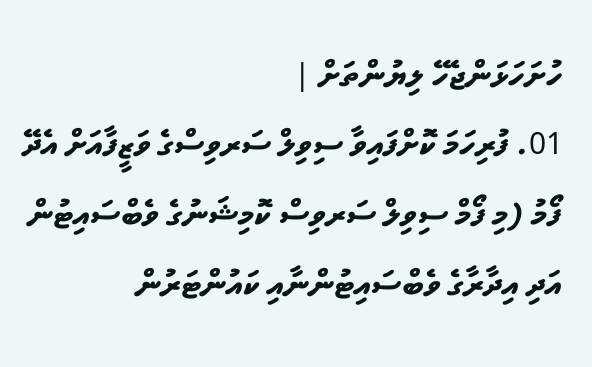ހުށަހަޅަންޖެހޭ ލިޔުންތަށް |
01. ފުރިހަމަ ކޮށްފައިވާ ސިވިލް ސަރވިސްގެ ވަޒީފާއަށް އެދޭ ފޯމު (މި ފޯމް ސިވިލް ސަރވިސް ކޮމިޝަނުގެ ވެބްސައިޓުން އަދި އިދާރާގެ ވެބްސައިޓުންނާއި ކައުންޓަރުން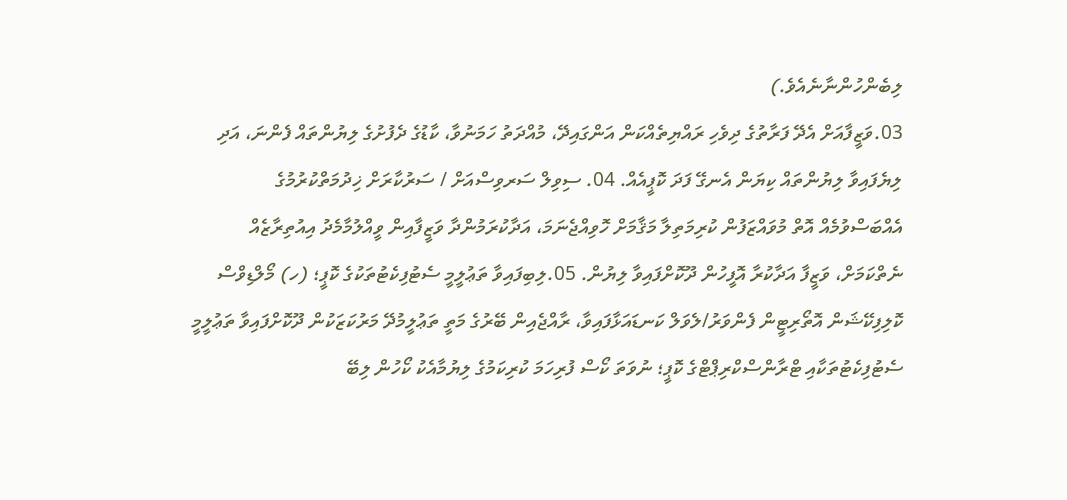ލިބެންހުންނާނެއެވެ.)
03.ވަޒީފާއަށް އެދޭ ފަރާތުގެ ދިވެހި ރައްޔިތެއްކަން އަންގައިދޭ، މުއްދަތު ހަމަނުވާ، ކާޑުގެ ދެފުށުގެ ލިޔުންތައް ފެންނަ، އަދި ލިޔެފައިވާ ލިޔުންތައް ކިޔަން އެނގޭ ފަދަ ކޮޕީއެއް. 04. ސިވިލް ސަރވިސްއަށް / ސަރުކާރަށް ޚިދުމަތްކުރުމުގެ އެއްބަސްވުމެއް އޮތް މުވައްޒަފުން ކުރިމަތިލާ މަޤާމަށް ހޮވިއްޖެނަމަ، އަދާކުރަމުންދާ ވަޒީފާއިން ވީއްލުމާމެދު އިއުތިރާޒެއް ނެތްކަމަށް، ވަޒީފާ އަދާކުރާ އޮފީހުން ދޫކޮށްފައިވާ ލިޔުން. 05.ލިބިފައިވާ ތަޢުލީމީ ސެޓުފިކެޓުތަކުގެ ކޮޕީ؛ (ހ) މޯލްޑިވްސް ކޮލިފިކޭޝަން އޮތޯރިޓީން ފެންވަރު/ލެވަލް ކަނޑައަޅާފައިވާ، ރާއްޖެއިން ބޭރުގެ މަތީ ތަޢުލީމުދޭ މަރުކަޒަކުން ދޫކޮށްފައިވާ ތަޢުލީމީ ސެޓުފިކެޓުތަކާއި ޓްރާންސްކްރިޕްޓްގެ ކޮޕީ؛ ނުވަތަ ކޯސް ފުރިހަމަ ކުރިކަމުގެ ލިޔުމާއެކު ކޯހުން ލިބޭ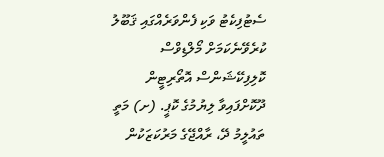ސެޓުފިކެޓު ވަކި ފެންވަރެއްގައި ޤަބޫލު ކުރެވޭނެކަމަށް މޯލްޑިވްސް ކޮލިފިކޭޝަންސް އޮތޯރިޓީން ދޫކޮށްފައިވާ ލިޔުމުގެ ކޮޕީ. (ށ) މަތީ ތައުލީމު ދޭ، ރާއްޖޭގެ މަރުކަޒަކުން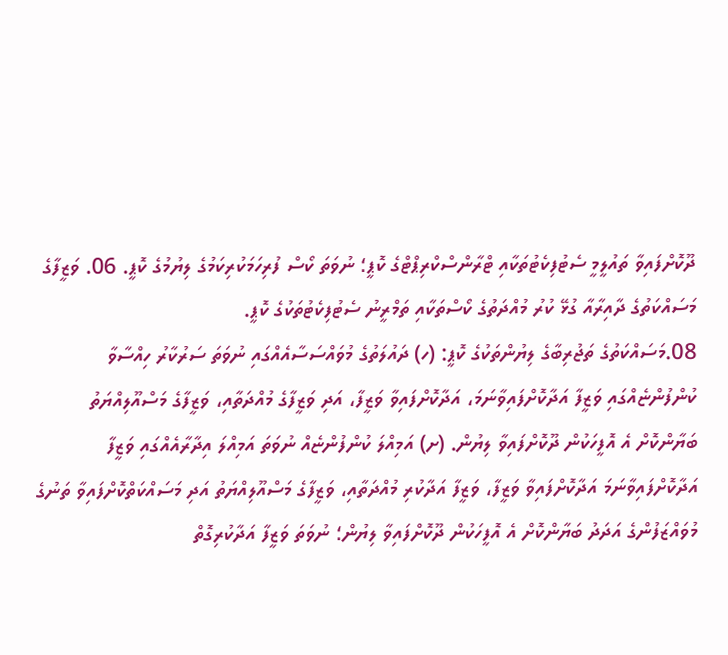ދޫކޮށްފައިވާ ތައުލީމީ ސެޓުފިކެޓުތަކާއި ޓްރާންސްކްރިޕްޓްގެ ކޮޕީ؛ ނުވަތަ ކޯސް ފުރިހަމަކުރިކަމުގެ ލިޔުމުގެ ކޮޕީ. 06. ވަޒީފާގެ މަސައްކަތުގެ ދާއިރާއާ ގުޅޭ ކުރު މުއްދަތުގެ ކޯސްތަކާއި ތަމްރީނު ސެޓުފިކެޓުތަކުގެ ކޮޕީ.
08.މަސައްކަތުގެ ތަޖުރިބާގެ ލިޔުންތަކުގެ ކޮޕީ: (ހ) ދައުލަތުގެ މުވައްސަސާއެއްގައި ނުވަތަ ސަރުކާރު ހިއްސާވާ ކުންފުންޏެއްގައި ވަޒީފާ އަދާކޮށްފައިވާނަމަ، އަދާކޮށްފައިވާ ވަޒީފާ، އަދި ވަޒީފާގެ މުއްދަތާއި، ވަޒީފާގެ މަސްއޫލިއްޔަތު ބަޔާންކޮށް އެ އޮފީހަކުން ދޫކޮށްފައިވާ ލިޔުން. (ށ) އަމިއްލަ ކުންފުންޏެއް ނުވަތަ އަމިއްލަ އިދާރާއެއްގައި ވަޒީފާ އަދާކޮށްފައިވާނަމަ އަދާކޮށްފައިވާ ވަޒީފާ، ވަޒީފާ އަދާކުރި މުއްދަތާއި، ވަޒީފާގެ މަސްއޫލިއްޔަތު އަދި މަސައްކަތްކޮށްފައިވާ ތަނުގެ މުވައްޒަފުންގެ އަދަދު ބަޔާންކޮށް އެ އޮފީހަކުން ދޫކޮށްފައިވާ ލިޔުން؛ ނުވަތަ ވަޒީފާ އަދާކުރިގޮތް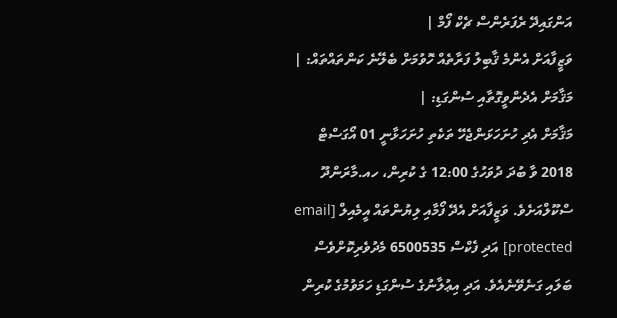އަންގައިދޭ ރެފަރެންސް ޗެކް ފޯމް |
ވަޒީފާއަށް އެންމެ ޤާބިލު ފަރާތެއް ހޮވުމަށް ބެލޭނެ ކަންތައްތައް: |
މަޤާމަށް އެދެންވީގޮތާއި ސުންގަޑި: |
މަޤާމަށް އެދި ހުށަހަޅަންޖެހޭ ތަކެތި ހުށަހަޅާނީ 01 އޯގަސްޓް 2018 ވާ ބުދަ ދުވަހުގެ 12:00 ގެ ކުރިން، ހއ.މާރަންދޫ ސްކޫލްއަށެވެ. ވަޒީފާއަށް އެދޭ ފޯމާއި ލިޔުންތައް އީމެއިލް [email protected] އަދި ފެކްސް 6500535 މެދުވެރިކޮށްވެސް ބަލައި ގަނެވޭނެއެވެ. އަދި އިޢުލާނުގެ ސުންގަޑި ހަމަވުމުގެ ކުރިން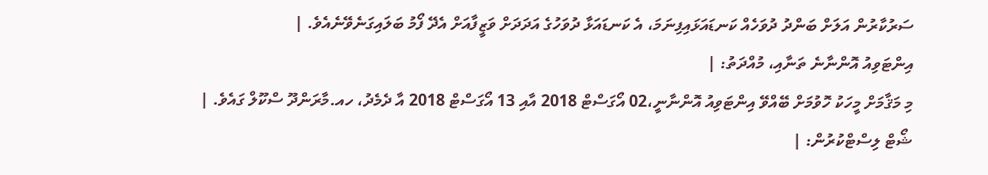ސަރުކާރުން އަލަށް ބަންދު ދުވަހެއް ކަނޑައަޅައިފިނަމަ، އެ ކަނޑައަޅާ ދުވަހުގެ އަދަދަށް ވަޒީފާއަށް އެދޭ ފޯމު ބަލައިގަނެވޭނެއެވެ. |
އިންޓަވިއު އޮންނާނެ ތަނާއި، މުއްދަތު: |
މި މަޤާމަށް މީހަކު ހޮވުމަށް ބޭއްވޭ އިންޓަވިއު އޮންނާނީ،02 އޯގަސްޓް 2018 އާއި 13 އޯގަސްޓް 2018 އާ ދެމެދު، ހއ.މާރަންދޫ ސްކޫލް ގައެވެ. |
ޝޯޓް ލިސްޓްކުރުން: |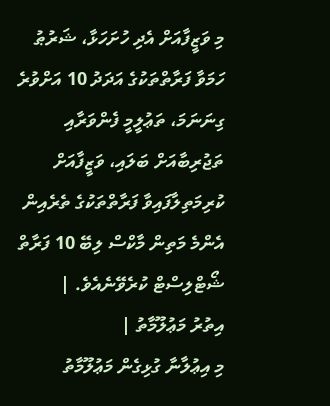މި ވަޒީފާއަށް އެދި ހުށަހަޅާ، ޝަރުޠު ހަމަވާ ފަރާތްތަކުގެ އަދަދު 10 އަށްވުރެ ގިނަނަމަ، ތަޢުލީމީ ފެންވަރާއި ތަޖުރިބާއަށް ބަލައި، ވަޒީފާއަށް ކުރިމަތިލާފައިވާ ފަރާތްތަކުގެ ތެރެއިން އެންމެ މަތިން މާކްސް ލިބޭ 10 ފަރާތް ޝޯޓްލިސްޓް ކުރެވޭނެއެވެ. |
އިތުރު މަޢުލޫމާތު |
މި އިޢުލާނާ ގުޅިގެން މަޢުލޫމާތު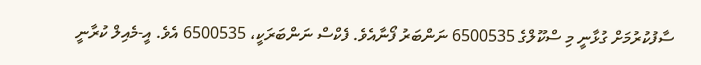ސާފުކުރުމަށް ގުޅާނީ މި ސްކޫލްގެ 6500535 ނަންބަރު ފޯނާއެވެ. ފެކްސް ނަންބަރަކީ، 6500535 އެވެ. އީ-މެއިލް ކުރާނީ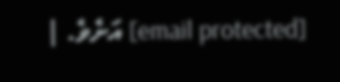[email protected] އަށެވެ. |